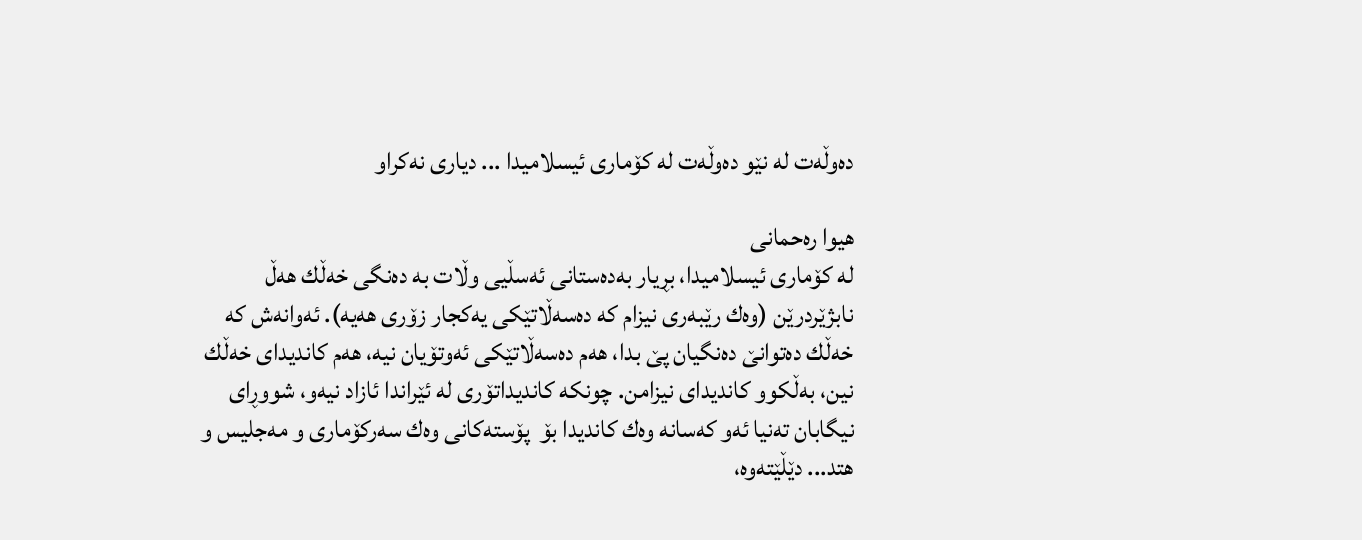ده‌وڵه‌ت له‌ نێو ده‌وڵه‌ت له‌ كۆماری‌ ئیسلامیدا ... دیاری نه‌کراو

هیوا ره‌حمانی‌
له‌ كۆماری‌ ئیسلامیدا، بڕیار به‌ده‌ستانی‌ ئه‌سڵیی‌ وڵات به‌ ده‌نگی‌ خه‌ڵك هه‌ڵ نابژێردرێن (وه‌ك رێبه‌ری‌ نیزام كه‌ ده‌سه‌ڵاتێكی‌ یه‌كجار زۆری‌ هه‌یه‌). ئه‌وانه‌ش كه‌ خه‌ڵك ده‌توانێ‌ ده‌نگیان پێ‌ بدا، هه‌م ده‌سه‌ڵاتێكی‌ ئه‌وتۆیان نیه‌، هه‌م كاندیدای‌ خه‌ڵك نین، به‌ڵكوو كاندیدای‌ نیزامن. چونكه‌ كاندیداتۆری‌ له‌ ئێراندا ئازاد نیه‌و، شووڕای‌ نیگابان ته‌نیا ئه‌و كه‌سانه‌ وه‌ك كاندیدا بۆ  پۆسته‌كانی‌ وه‌ك سه‌ركۆماری‌ و مه‌جلیس و هتد... دێڵێته‌وه‌،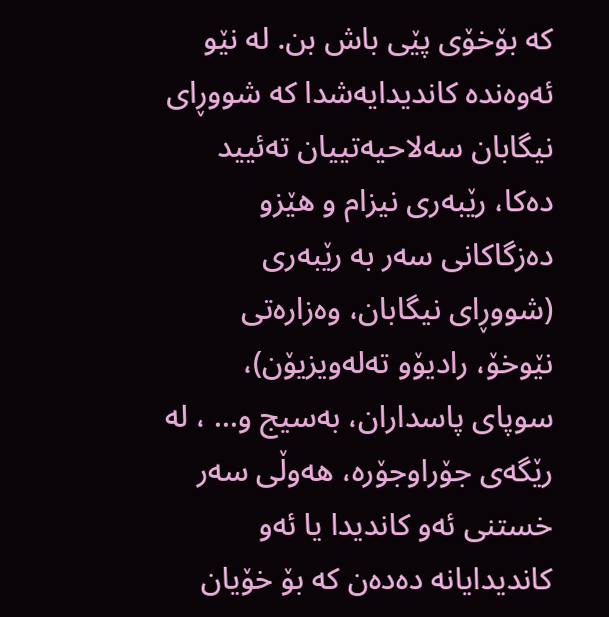كه‌ بۆخۆی‌ پێی‌ باش بن. له‌ نێو ئه‌وه‌نده‌ كاندیدایه‌شدا كه‌ شووڕای‌ نیگابان سه‌لاحیه‌تییان ته‌ئیید ده‌كا، رێبه‌ری‌ نیزام و هێزو ده‌زگاكانی‌ سه‌ر به‌ رێبه‌ری‌ (شووڕای‌ نیگابان، وه‌زاره‌تی‌ نێوخۆ، رادیۆو ته‌له‌ویزیۆن)، سوپای‌ پاسداران، به‌سیج و... ، له‌ رێگه‌ی‌ جۆراوجۆره‌، هه‌وڵی‌ سه‌ر خستنی‌ ئه‌و كاندیدا یا ئه‌و كاندیدایانه‌ ده‌ده‌ن كه‌ بۆ خۆیان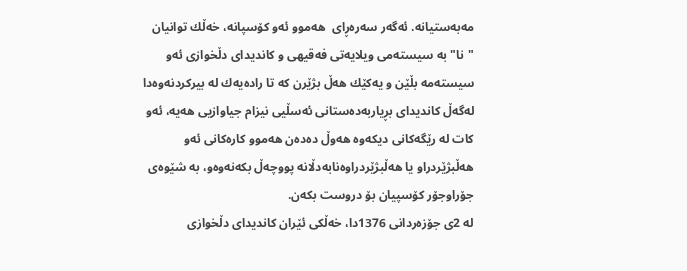مه‌به‌ستیانه‌. ئه‌گه‌ر سه‌ره‌ڕای‌  هه‌موو ئه‌و كۆسپانه‌، خه‌ڵك توانیان "نا" به‌ سیسته‌می‌ ویلایه‌تی‌ فه‌قیهی‌ و كاندیدای‌ دڵخوازی‌ ئه‌و سیسته‌مه‌ بڵێن و یه‌كێك هه‌ڵ بژێرن كه‌ تا راده‌یه‌ك له‌ بیركردنه‌وه‌دا له‌گه‌ڵ كاندیدای‌ بڕیاربه‌ده‌ستانی‌ ئه‌سڵیی‌ نیزام جیاوازیی‌ هه‌یه‌، ئه‌و كات له‌ رێگه‌كانی‌ دیكه‌وه‌ هه‌وڵ ده‌ده‌ن هه‌موو كاره‌كانی‌ ئه‌و هه‌ڵبژێردراو یا هه‌ڵبژێردراوه‌نابه‌دڵانه‌ پووچه‌ڵ بكه‌نه‌وه‌و، به‌ شێوه‌ی‌ جۆراوجۆر كۆسپیان بۆ دروست بكه‌ن.
له‌ 2ی‌ جۆزه‌ردانی‌ 1376دا، خه‌ڵكی‌ ئێران كاندیدای‌ دڵخوازی‌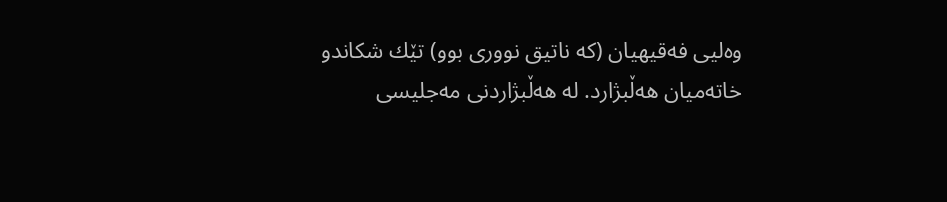وه‌لیی‌ فه‌قیهیان (كه‌ ناتیق نووری‌ بوو) تێك شكاندو خاته‌میان هه‌ڵبژارد. له‌ هه‌ڵبژاردنی‌ مه‌جلیسی‌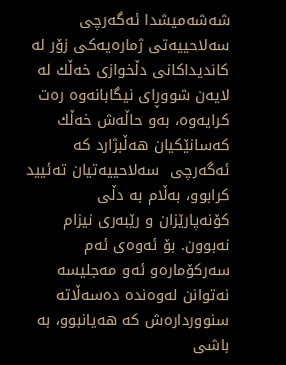شه‌شه‌میشدا ئه‌گه‌رچی‌ سه‌لاحییه‌تی‌ ژماره‌یه‌كی‌ زۆر له‌ كاندیداكانی‌ دڵخوازی‌ خه‌ڵك له‌ لایه‌ن شووڕای‌ نیگابانه‌وه‌ ره‌ت كرایه‌وه‌، به‌و حاڵه‌ش خه‌ڵك كه‌سانێكیان هه‌ڵبژارد كه‌ ئه‌گه‌رچی‌  سه‌لاحییه‌تیان ته‌ئیید كرابوو، به‌ڵام به‌ دڵی‌ كۆنه‌پارێزان و رێبه‌ری‌ نیزام نه‌بوون. بۆ ئه‌وه‌ی‌ ئه‌م سه‌ركۆماره‌و ئه‌و مه‌جلیسه‌ نه‌توانن له‌وه‌نده‌ ده‌سه‌ڵاته‌ سنوورداره‌ش كه‌ هه‌یانبوو، به‌ باشی‌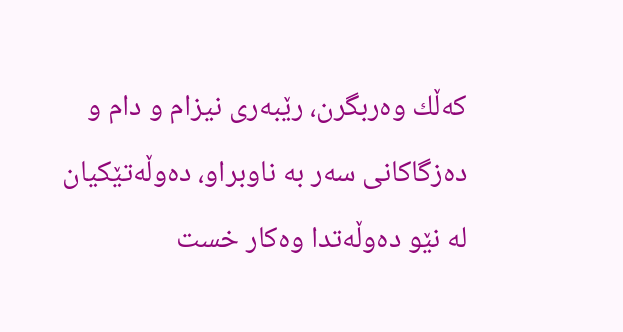كه‌ڵك وه‌ربگرن، رێبه‌ری‌ نیزام و دام و ده‌زگاكانی‌ سه‌ر به‌ ناوبراو، ده‌وڵه‌تێكیان  له‌ نێو ده‌وڵه‌تدا وه‌كار خست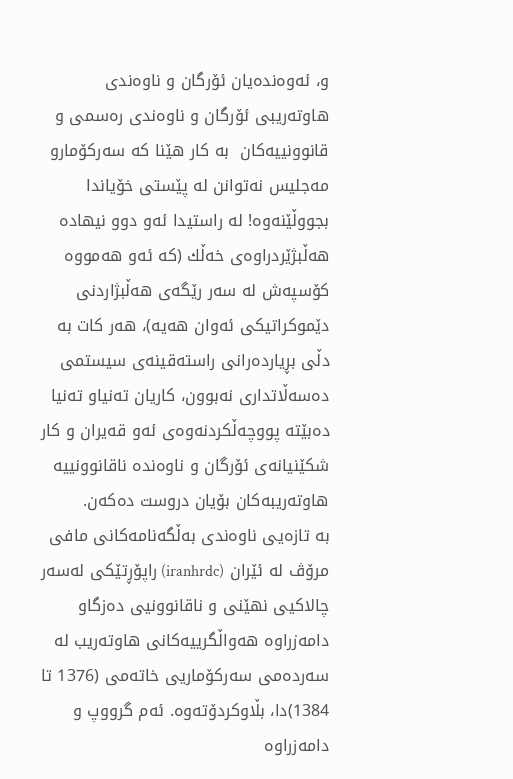و، ئه‌وه‌نده‌یان ئۆرگان و ناوه‌ندی‌ هاوته‌ریبی‌ ئۆرگان و ناوه‌ندی‌ ره‌سمی‌ و قانوونییه‌كان  به‌ كار هێنا كه‌ سه‌ركۆمارو مه‌جلیس نه‌توانن له‌ پێستی‌ خۆیاندا بجووڵێنه‌وه‌! له‌ راستیدا ئه‌و دوو نیهاده‌ هه‌ڵبژێردراوه‌ی‌ خه‌ڵك (كه‌ ئه‌و هه‌مووه‌ كۆسپه‌ش له‌ سه‌ر رێگه‌ی‌ هه‌ڵبژاردنی‌ دێموكراتیكی‌ ئه‌وان هه‌یه‌)، هه‌ر كات به‌ دڵی‌ بڕیارده‌رانی‌ راسته‌قینه‌ی‌ سیستمی‌ ده‌سه‌ڵاتداری‌ نه‌بوون، كاریان ته‌نیاو ته‌نیا ده‌بێته‌ پووچه‌ڵكردنه‌وه‌ی‌ ئه‌و قه‌یران و كار شكێنیانه‌ی‌ ئۆرگان و ناوه‌نده‌ ناقانوونییه‌ هاوته‌ریبه‌كان بۆیان دروست ده‌كه‌ن.
به‌ تازه‌یی‌ ناوه‌ندی‌ به‌ڵگه‌نامه‌كانی‌ مافی‌ مرۆڤ له‌ ئێران (iranhrdc) راپۆڕتێكی‌ له‌سه‌ر چالاكیی‌ نهێنی‌ و ناقانوونیی‌ ده‌زگاو دامه‌زراوه‌ هه‌واڵگرییه‌كانی‌ هاوته‌ریب له‌ سه‌رده‌می‌ سه‌ركۆماریی‌ خاته‌می‌ (1376 تا 1384)دا، بڵاوكردۆته‌وه‌. ئه‌م گرووپ و دامه‌زراوه‌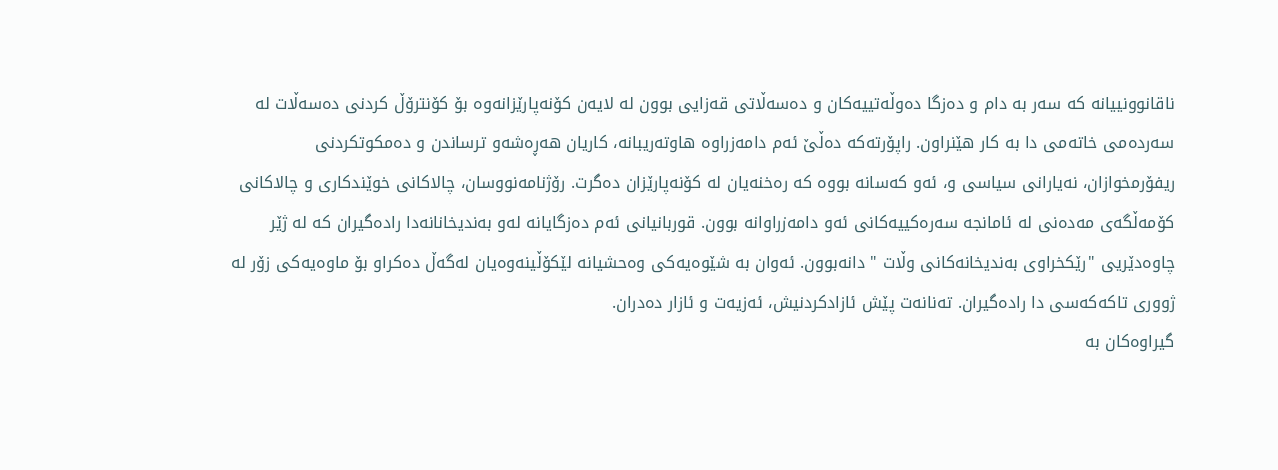ناقانوونییانه‌ كه‌ سه‌ر به‌ دام و ده‌زگا ده‌وڵه‌تییه‌كان و ده‌سه‌ڵاتی‌ قه‌زایی‌ بوون له‌ لایه‌ن كۆنه‌پارێزانه‌وه‌ بۆ كۆنترۆڵ كردنی‌ ده‌سه‌ڵات له‌ سه‌رده‌می‌ خاته‌می‌ دا به‌ كار هێنراون. راپۆرته‌كه‌ ده‌ڵێ‌ ئه‌م دامه‌زراوه‌ هاوته‌ریبانه‌، كاریان هه‌ڕه‌شه‌و ترساندن و ده‌مكوتكردنی‌ ریفۆرمخوازان، نه‌یارانی‌ سیاسی‌ و، ئه‌و كه‌سانه‌ بووه‌ كه‌ ره‌خنه‌یان له‌ كۆنه‌پارێزان ده‌گرت. رۆژنامه‌نووسان، چالاكانی‌ خوێندكاری‌ و چالاكانی‌ كۆمه‌ڵگه‌ی‌ مه‌ده‌نی‌ له‌ ئامانجه‌ سه‌ره‌كییه‌كانی‌ ئه‌و دامه‌زراوانه‌ بوون. قوربانیانی‌ ئه‌م ده‌زگایانه‌ له‌و به‌ندیخانانه‌دا راده‌گیران كه‌ له‌ ژێر چاوه‌دێریی‌ "رێكخراوی‌ به‌ندیخانه‌كانی‌ وڵات " دانه‌بوون. ئه‌وان به‌ شێوه‌یه‌كی‌ وه‌حشیانه‌ لێكۆڵینه‌وه‌یان له‌گه‌ڵ ده‌كراو بۆ ماوه‌یه‌كی‌ زۆر له‌ ژووری‌ تاكه‌كه‌سی‌ دا راده‌گیران. ته‌نانه‌ت پێش ئازادكردنیش، ئه‌زیه‌ت و ئازار ده‌دران.
گیراوه‌كان به‌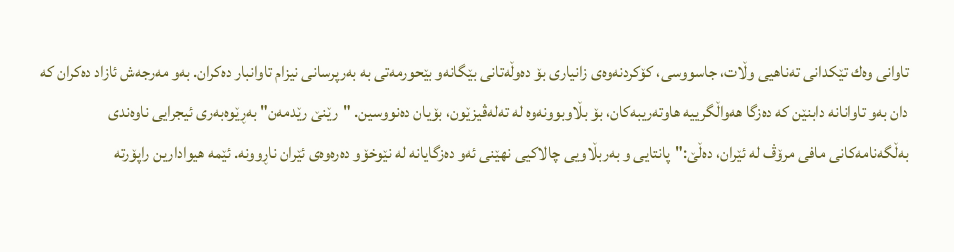تاوانی‌ وه‌ك تێكدانی‌ ته‌ناهیی‌ وڵات، جاسووسی‌، كۆكردنه‌وه‌ی‌ زانیاری‌ بۆ ده‌وڵه‌تانی‌ بێگانه‌و بێحورمه‌تی‌ به‌ به‌رپرسانی‌ نیزام تاوانبار ده‌كران. به‌و مه‌رجه‌ش ئازاد ده‌كران كه‌ دان به‌و تاوانانه‌ دابنێن كه‌ ده‌زگا هه‌واڵگرییه‌ هاوته‌ریبه‌كان، بۆ بڵاوبوونه‌وه‌ له‌ ته‌له‌ڤیزێون، بۆیان ده‌نووسین. "رێنێ‌ رێدمه‌ن" به‌ڕێوه‌به‌ری‌ ئیجرایی‌ ناوه‌ندی‌ به‌ڵگه‌نامه‌كانی‌ مافی‌ مرۆڤ له‌ ئێران، ده‌ڵێ‌:"پانتایی‌ و به‌ربڵاویی‌ چالاكیی‌ نهێنی‌ ئه‌و ده‌زگایانه‌ له‌ نێوخۆو ده‌ره‌وه‌ی‌ ئێران ناڕوونه‌. ئێمه‌ هیوادارین راپۆرته‌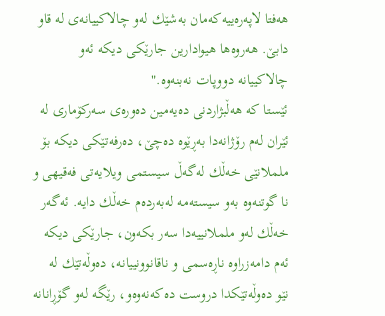هه‌فتا لاپه‌ره‌ییه‌كه‌مان به‌شێك له‌و چالاكییانه‌ی‌ له‌ قاو دابێ‌. هه‌روه‌ها هیوادارین جارێكی‌ دیكه‌ ئه‌و چالاكییانه‌ دووپات نه‌بنه‌وه‌."
ئێستا كه‌ هه‌ڵبژاردنی‌ ده‌یه‌مین ده‌وره‌ی‌ سه‌ركۆماری‌ له‌ ئێران له‌م رۆژانه‌دا به‌ڕێوه‌ ده‌چێ‌، ده‌رفه‌تێكی‌ دیكه‌ بۆ ململانێی‌ خه‌ڵك له‌گه‌ڵ سیستمی‌ ویلایه‌تی‌ فه‌قیهی‌ و نا گوتنه‌وه‌ به‌و سیسته‌مه‌ له‌به‌رده‌م خه‌ڵك دایه‌. ئه‌گه‌ر خه‌ڵك له‌و ململانییه‌دا سه‌ر بكه‌ون، جارێكی‌ دیكه‌ ئه‌م دامه‌زراوه‌ ناڕه‌سمی‌ و ناقانوونییانه‌، ده‌وڵه‌تێك له‌ نێو ده‌وڵه‌تێكدا دروست ده‌كه‌نه‌وه‌و، رێگه‌ له‌و گۆڕانانه‌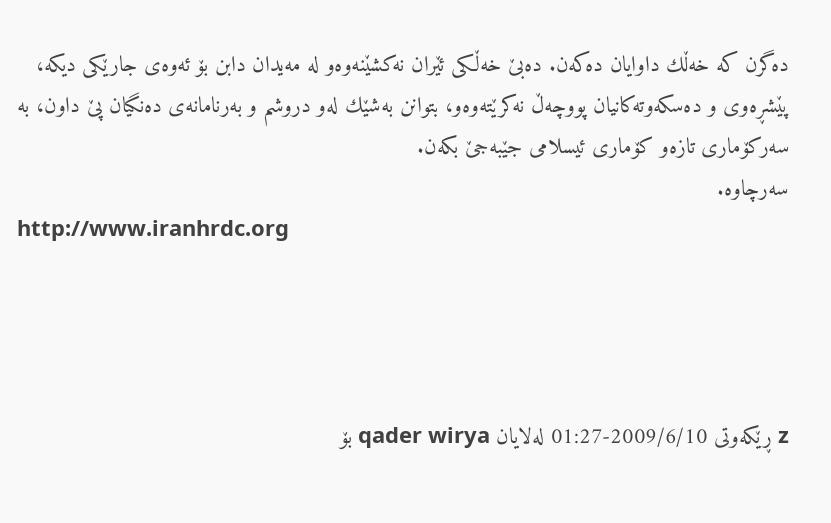ده‌گرن كه‌ خه‌ڵك داوایان ده‌كه‌ن. ده‌بێ‌ خه‌ڵكی‌ ئێران نه‌كشێنه‌وه‌و له‌ مه‌یدان دابن بۆ ئه‌وه‌ی‌ جارێكی‌ دیكه‌، پێشڕه‌وی‌ و ده‌سكه‌وته‌كانیان پووچه‌ڵ نه‌كرێته‌وه‌و، بتوانن به‌شێك له‌و دروشم و به‌رنامانه‌ی‌ ده‌نگیان پێ داون، به‌ سه‌ركۆماری‌ تازه‌و كۆماری‌ ئیسلامی‌ جێبه‌جێ‌ بكه‌ن.
سه‌رچاوه‌.
http://www.iranhrdc.org




z ڕێکه‌وتی 2009/6/10-01:27 له‌لایان qader wirya بۆ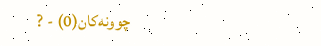چوونه‌کان(0) - ?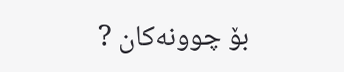بۆ چوونه‌کان ?